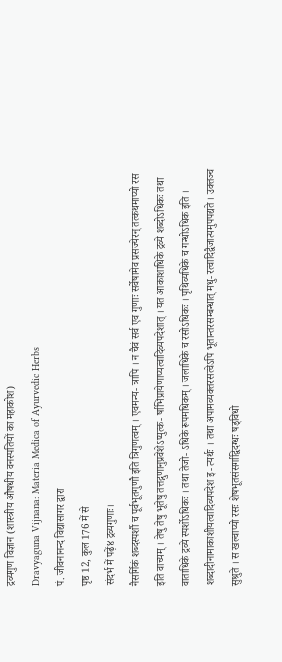द्रव्यगुण विज्ञान (शास्त्रीय औषधीय वनस्पतियों का महाकोश)
Dravyaguna Vijnana: Materia Medica of Ayurvedic Herbs
पं. जीवनानन्द विद्यासागर द्वारा
पृष्ठ 12, कुल 176 में से
संदर्भ में पढ़ें४ द्रव्यगुणाः।
नैसर्गिकं शब्दस्पर्शौ च पूर्वभूतगुणौ इति त्रिगुणत्वम् । एवमन्य- त्रापि । न चैवं सर्व एव गुणाः सर्वेषामेव प्रसज्येरन् तत्कथमाप्यो रस इति वाच्यम् । तेषु तेषु भूतेषु तत्तद्गुणानुप्रवेशेऽप्युत्क- र्षाभिप्रायेणाप्यत्वादिव्यपदेशात् । यत आकाशाधिके द्रव्ये शब्दोऽधिकः तथा वाताधिके द्रव्ये स्पर्शोऽधिकः । तथा तेजो- ऽधिके रूपमधिकम् । जलाधिके च रसोऽधिकः । पृथिव्यधिके च गन्धोऽधिक इति । शब्दादीनामाकाशीयत्वादिव्यपदेश इ- त्यर्थः । तथा अपामव्यक्तरसत्वेऽपि भूतान्तरसम्बन्धात् मधु- रत्वादिद्वैजात्यमुपपद्यते । उक्तञ्च सुश्रुते । स खल्वाप्यो रसः शेषभूतसंसर्गाद्विदग्धः षड्विधो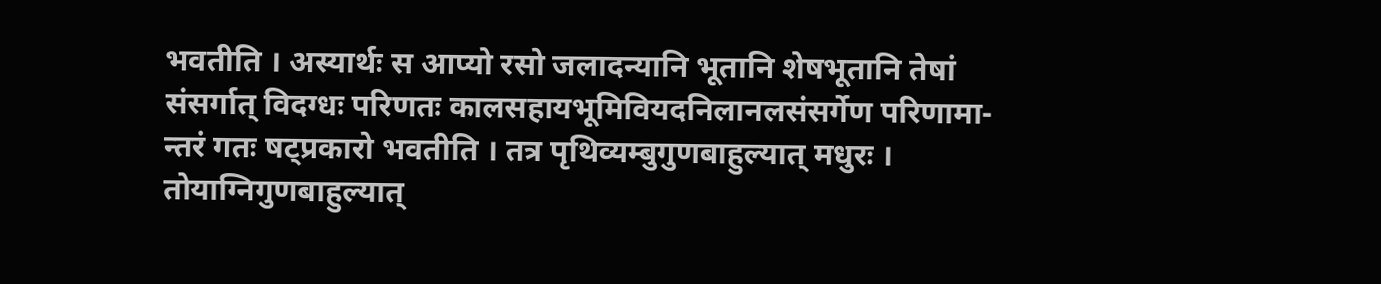भवतीति । अस्यार्थः स आप्यो रसो जलादन्यानि भूतानि शेषभूतानि तेषां संसर्गात् विदग्धः परिणतः कालसहायभूमिवियदनिलानलसंसर्गेण परिणामा- न्तरं गतः षट्प्रकारो भवतीति । तत्र पृथिव्यम्बुगुणबाहुल्यात् मधुरः । तोयाग्निगुणबाहुल्यात्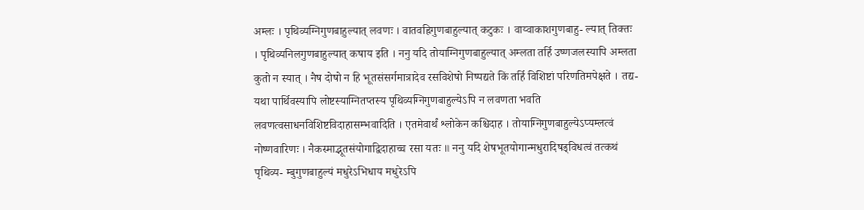अम्लः । पृथिव्यग्निगुणबाहुल्यात् लवणः । वातवह्निगुणबाहुल्यात् कटुकः । वाय्वाकाशगुणबाहु- ल्यात् तिक्तः । पृथिव्यनिलगुणबाहुल्यात् कषाय इति । ननु यदि तोयाग्निगुणबाहुल्यात् अम्लता तर्हि उष्णजलस्यापि अम्लता कुतो न स्यात् । नैष दोषो न हि भूतसंसर्गमात्रादेव रसविशेषो निष्पद्यते किं तर्हि विशिष्टां परिणतिमपेक्षते । तद्य- यथा पार्थिवस्यापि लोष्टस्याग्नितप्तस्य पृथिव्यग्निगुणबाहुल्येऽपि न लवणता भवति लवणत्वसाधनविशिष्टविदाहासम्भवादिति । एतमेवार्थं श्लोकेन कश्चिदाह । तोयाग्निगुणबाहुल्येऽप्यम्लत्वं नोष्णवारिणः । नैकस्माद्भूतसंयोगाद्विदाहाच्च रसा यतः ॥ ननु यदि शेषभूतयोगान्मधुरादिषड्विधत्वं तत्कथं पृथिव्य- म्बुगुणबाहुल्यं मधुरेऽभिधाय मधुरेऽपि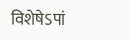विशेषेऽपां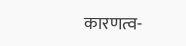कारणत्व-